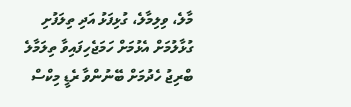މާލެ، ވިލިމާލެ، ގުޅިފަޅު އަދި ތިލަފުށި ގުޅާލުމަށް އެޅުމަށް ހަމަޖެހިފައިވާ ތިލަމާލެ ބްރިޖު ހެދުމަށް ބޭނުންވާ ރެޑީ މިކްސް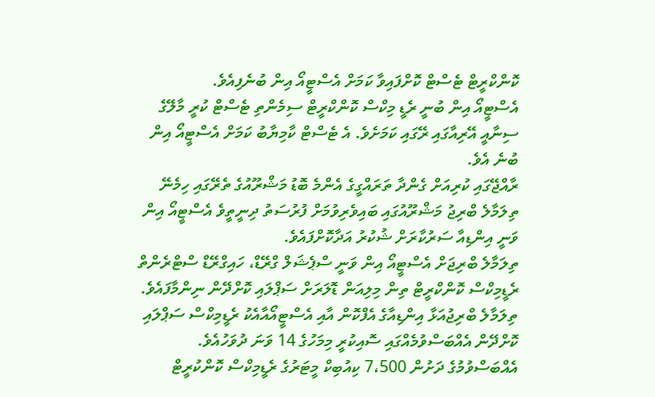ކޮންކްރީޓް ޓެސްޓް ކޮށްފައިވާ ކަމަށް އެސްޓީއޯ އިން ބުނެފިއެވެ.
އެސްޓީއޯ އިން ބުނީ ރެޑީ މިކްސް ކޮންކްރީޓް ސިމެންތި ޓެސްޓް ކުރީ މާލޭގެ ސިނާއީ އޭރިއާގައި ރޭގައި ކަމަށެވެ. އެ ޓެސްޓް ކާމިޔާބު ކަމަށް އެސްޓީއޯ އިން ބުނެ އެވެ.
ރާއްޖޭގައި ކުރިއަށް ގެންދާ ތަރައްގީގެ އެންމެ ބޮޑު މަޝްރޫއުގެ ތެރޭގައި ހިމެނޭ ތިލަމާލެ ބްރިޖު މަޝްރޫއުގައި ބައިވެރިވުމަށް ފުރުސަތު ދިނީތީވެ އެސްޓީއޯ އިން ވަނީ އިންޑިއާ ސަރުކާރަށް ޝުކުރު އަދާކޮށްފައެވެ.
ތިލަމާލެ ބްރިޖަށް އެސްޓީއޯ އިން ވަނީ ސްޕެޝަލް ގްރޭޑް، ހައިގްރޭޑް ސްޓްރެންތް ރެޑީމިކްސް ކޮންކްރީޓް ތިން މިލިއަން ޑޮލަރަށް ސަޕްލައި ކޮށްދޭން ނިންމާފައެވެ.
ތިލަމާލެ ބްރިޖުއަޅާ އިންޑިއާގެ އެފްކޮން އާއި އެސްޓީއޯއާއެކު ރެޑީމިކްސް ސަޕްލައި ކޮށްދޭން އެއްބަސްވުމެއްގައި ސޮއިކުރީ މިމަހުގެ 14 ވަނަ ދުވަހުއެވެ. އެއްބަސްވުމުގެ ދަށުން 7،500 ކިއުބިކް މީޓަރުގެ ރެޑީމިކްސް ކޮންކުރީޓް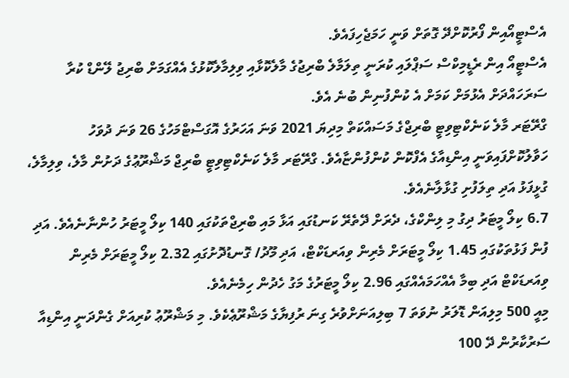އެސްޓީއޯއިން ފޯރުކޮށްދޭ ގޮތަށް ވަނީ ހަމަޖެހިފައެވެ.
އެސްޓީއޯ އިން ރެޑީމިކްސް ސަޕްލައި ކުރަނީ ތިލަމާލެ ބްރިޖުގެ މާލެކޮޅާއި ވިލިމާލެކޮޅުގެ އެއްގަމަށް ބްރިޖު ލޭންޑް ކުރާ ސަރަހައްދަށް އެޅުމަށް ކަމަށް އެ ކުންފުނިން ބުނެ އެވެ.
ގްރޭޓަރ މާލެ ކަނެކްޓިވިޓީ ބްރިޖްގެ މަސައްކަތް މިދިޔަ 2021 ވަނަ އަހަރުގެ އޮގަސްޓްމަހުގެ 26 ވަނަ ދުވަހު ހަވާލުކޮށްފައިވަނީ އިންޑިއާގެ އެފްކޮން ކުންފުންޏާއެވެ. ގްރޭޓަރ މާލެ ކަނެކްޓިވިޓީ ބްރިޖް މަޝްރޫޢުގެ ދަށުން މާލެ، ވިލިމާލެ، ގުޅީފަޅު އަދި ތިލަފުށި ގުޅާލާނެއެވެ.
6.7 ކިލޯ މީޓަރު ދިގު މި ލިންކްގެ، ދެރަށް ދޭތެރޭ ކަނޑުގައި އަޅާ މައި ބްރިޖްތަކުގައި 140 ކިލޯ މީޓަރު ހުންނާނެއެވެ. އަދި ފުން ފަޅުތަކުގައި 1.45 ކިލޯ މީޓަރަށް މެރިން ވިއަރޑަކްޓް، އަދި މޫދު/ ގޮނޑުދޮށުގައި 2.32 ކިލޯ މީޓަރަށް މެރިން ވިއަރޑަކްޓް އަދި ބިމާ އެއްހަމައެއްގައި 2.96 ކިލޯ މީޓަރުގެ މަގު ހެދުން ހިމެނެއެވެ.
މިއީ 500 މިލިއަން ޑޮލަރު ނުވަތަ 7 ބިލިއަނަށްވުރެ ގިނަ ރުފިޔާގެ މަޝްރޫޢެކެވެ. މި މަޝްރޫޢު ކުރިއަށް ގެންދަނީ އިންޑިއާ ސަރުކާރުން ދޭ 100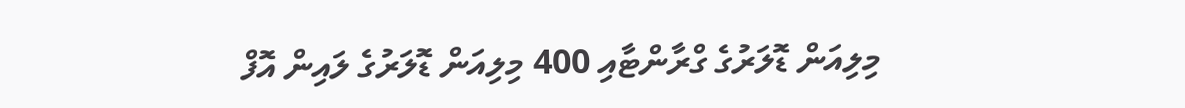މިލިއަން ޑޮލަރުގެ ގްރާންޓާއި 400 މިލިއަން ޑޮލަރުގެ ލައިން އޮފް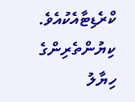ކްރެޑިޓާއެކުއެވެ.
ކިޔުންތެރިންގެ ހިޔާލު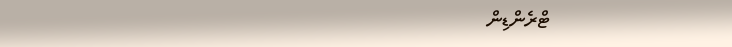ޓްރެންޑިން